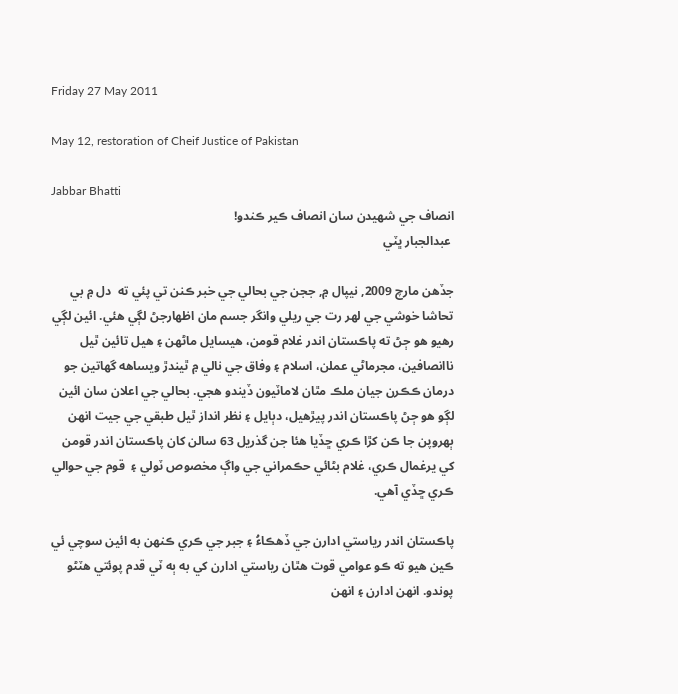Friday 27 May 2011

May 12, restoration of Cheif Justice of Pakistan

Jabbar Bhatti
انصاف جي شهيدن سان انصاف ڪير ڪندو!
 عبدالجبار ڀٽي

جڏهن مارچ 2009, نيپال ۾, ججن جي بحالي جي خبر ڪنن تي پئي ته  دل ۾ بي تحاشا خوشي جي لهر رت جي ريلي وانگر جسم مان اظهارجڻ لڳي هئي. ائين لڳي رهيو هو ڄڻ ته پاڪستان اندر غلام قومن، هيسايل ماڻهن ۽ هيل تائين ٿيل ناانصافين، مجرماڻي عملن، اسلام ۽ وفاق جي نالي ۾ ٿيندڙ ويساهه گھاتين جو درمان ڪڪرن جيان ملڪ مٿان لاماٽيون ڏيندو هجي. بحالي جي اعلان سان ائين لڳو هو ڄڻ پاڪستان اندر پيڙهيل، دٻايل ۽ نظر انداز ٿيل طبقي جي جيت انهن ٻهروپن جا ڪن کڙا ڪري ڇڏيا هئا جن گذريل 63 سالن کان پاڪستان اندر قومن کي يرغمال ڪري، غلام بڻائي حڪمراني جي واڳ مخصوص ٽولي ۽  قوم جي حوالي ڪري ڇڏي آهي.

پاڪستان اندر رياستي ادارن جي ڏهڪاءُ ۽ جبر جي ڪري ڪنهن به ائين سوچي ئي ڪين هيو ته ڪو عوامي قوت هٿان رياستي ادارن کي به ٻه ٽي قدم پوئتي هٽڻو پوندو. انهن ادارن ۽ انهن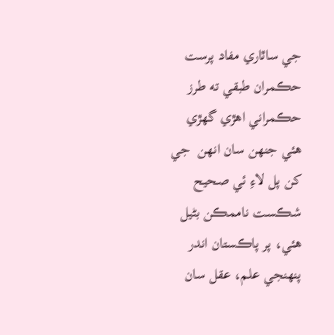جي ساٿاري مفاد پرست حڪمران طبقي ته طرز حڪمراني اهڙي گهڙي هئي جنهن سان انهن  جي کن پل لاءِ ئي صحيح شڪست ناممڪن بڻيل هئي، پر پاڪستان اندر پنهنجي علم، عقل سان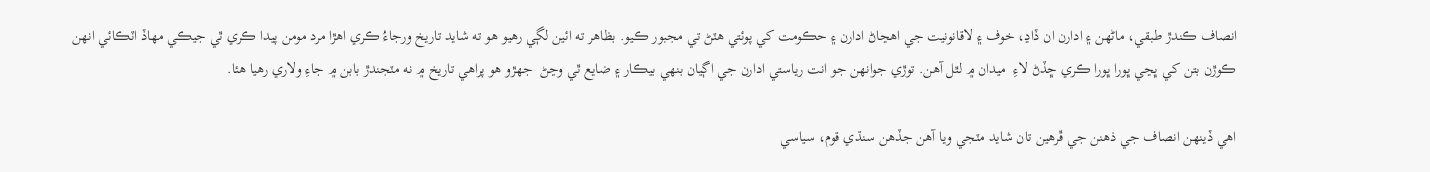انصاف ڪندڙ طبقي، ماڻهن ۽ ادارن ان ڏاڍ، خوف ۽ لاقانونيت جي اهڃاڻ ادارن ۽ حڪومت کي پوئتي هٽڻ تي مجبور ڪيو. بظاهر ته ائين لڳي رهيو هو ته شايد تاريخ ورجاءُ ڪري اهڙا مرد مومن پيدا ڪري ٿي جيڪي مهاڏ اٽڪائي انهن ڪوڙن بتن کي ڀڃي ڀورا ڀورا ڪري ڇڏڻ لاءِ  ميدان ۾ لٿل آهن. توڙي جوانهن جو انت رياستي ادارن جي اڳيان بنهي بيڪار ۽ ضايع ٿي وڃڻ  جهڙو هو پراهي تاريخ ۾ نه مٽجندڙ بابن ۾ جاءِ ولاري رهيا هئا.

اهي ڏينهن انصاف جي ذهنن جي ڦرهين تان شايد مٽجي ويا آهن جڏهن سنڌي قوم، سياسي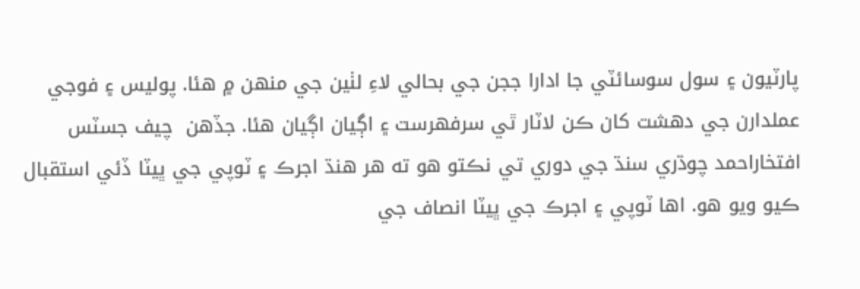پارٽيون ۽ سول سوسائٽي جا ادارا ججن جي بحالي لاءِ لٺين جي منهن ۾ هئا. پوليس ۽ فوجي عملدارن جي دهشت کان ڪن لاٽار ٿي سرفهرست ۽ اڳيان اڳيان هئا. جڏهن  چيف جسٽس افتخاراحمد چوڌري سنڌ جي دوري تي نڪتو هو ته هر هنڌ اجرڪ ۽ ٽوپي جي ڀيٽا ڏئي استقبال ڪيو ويو هو. اها ٽوپي ۽ اجرڪ جي ڀيٽا انصاف جي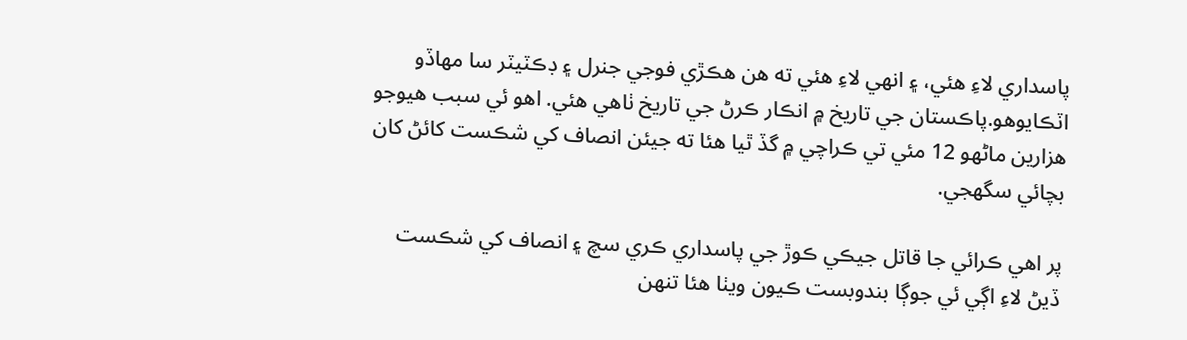پاسداري لاءِ هئي، ۽ انهي لاءِ هئي ته هن هڪڙي فوجي جنرل ۽ ڊڪٽيٽر سا مهاڏو اٽڪايوهو.پاڪستان جي تاريخ ۾ انڪار ڪرڻ جي تاريخ ٺاهي هئي. اهو ئي سبب هيوجو هزارين ماڻهو 12 مئي تي ڪراچي ۾ گڏ ٿيا هئا ته جيئن انصاف کي شڪست کائڻ کان بچائي سگھجي.

پر اهي ڪرائي جا قاتل جيڪي ڪوڙ جي پاسداري ڪري سچ ۽ انصاف کي شڪست ڏيڻ لاءِ اڳي ئي جوڳا بندوبست ڪيون ويٺا هئا تنهن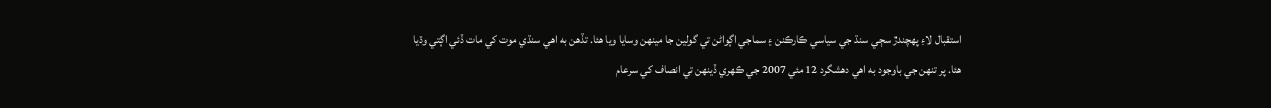استقبال لاءِ پهچندڙ سڄي سنڌ جي سياسي ڪارڪنن ۽ سماجي اڳواڻن تي گولين جا مينهن وسايا ويا هئا. تڏهن به اهي سنڌي موت کي مات ڏئي اڳتي وڌيا هئا. پر تنهن جي باوجود به اهي دهشگرد 12 مئي 2007 جي ڪهري ڏينهن تي انصاف کي سرعام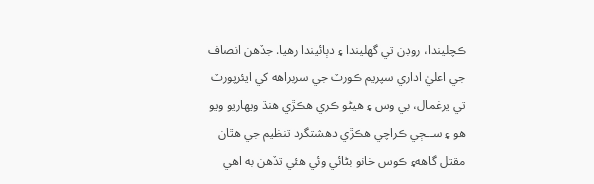ڪچليندا، روڊن تي گهليندا ۽ دٻائيندا رهيا. جڏهن انصاف جي اعليٰ اداري سپريم ڪورٽ جي سربراهه کي ايئرپورٽ تي يرغمال، بي وس ۽ هيڻو ڪري هڪڙي هنڌ ويهاريو ويو هو ۽ ســڄي ڪراچي هڪڙي دهشتگرد تنظيم جي هٿان مقتل گاهه۽ ڪوس خانو بڻائي وئي هئي تڏهن به اهي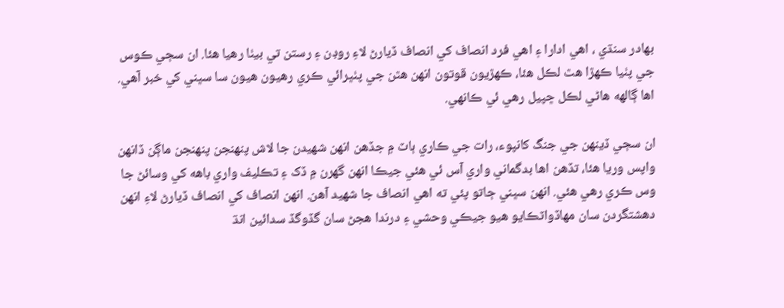بهادر سنڌي ، اهي ادارا ۽ اهي فرد انصاف کي انصاف ڏيارڻ لاءِ روڊن ۽ رستن تي بيٺا رهيا هئا. ان سڄي ڪوس جي پٺيا ڪهڙا هٿ لڪل هئا، ڪهڙيون قوتون انهن هٿن جي پٺڀرائي ڪري رهيون هيون سا سڀني کي خبر آهي. اها ڳالهه هاڻي لڪل ڇپيل رهي ئي ڪانهي.

ان سڄي ڏينهن جي جنگ کانپوء، رات جي ڪاري ٻاٽ ۾ جڏهن انهن شهيدن جا لاش پنهنجن پنهنجن ماڳن ڏانهن واپس وريا هئا، تڏهن اها بدگماني واري آس ئي هئي جيڪا انهن گهرن ۾ ڏک ۽ تڪليف واري باهه کي وسائڻ جا وس ڪري رهي هئي. انهن سڀني ڄاتو پئي ته اهي انصاف جا شهيد آهن. انهن انصاف کي انصاف ڏيارڻ لاءِ انهن دهشتگردن سان مهاڏواٽڪايو هيو جيڪي وحشي ۽ درندا هجڻ سان گڏوگڏ سدائين انڌ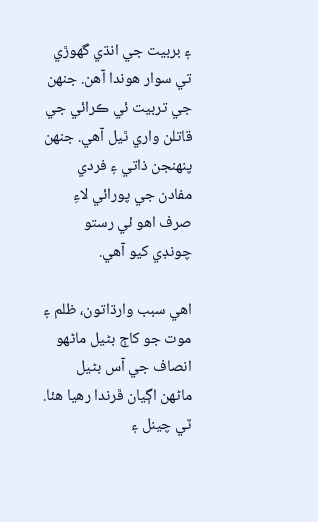۽ بربيت جي انڌي گهوڙي تي سوار هوندا آهن. جنهن جي تربيت ئي ڪرائي جي قاتلن واري ٿيل آهي. جنهن پنهنجن ذاتي ۽ فردي مفادن جي پورائي لاءِ صرف اهو ئي رستو چونڊي کيو آهي.

اهي سبب وارڌاتون، ظلم ۽ موت جو کاڄ بڻيل ماڻهو انصاف جي آس بڻيل ماڻهن اڳيان ڦرندا رهيا هئا. ٽي چينل ۽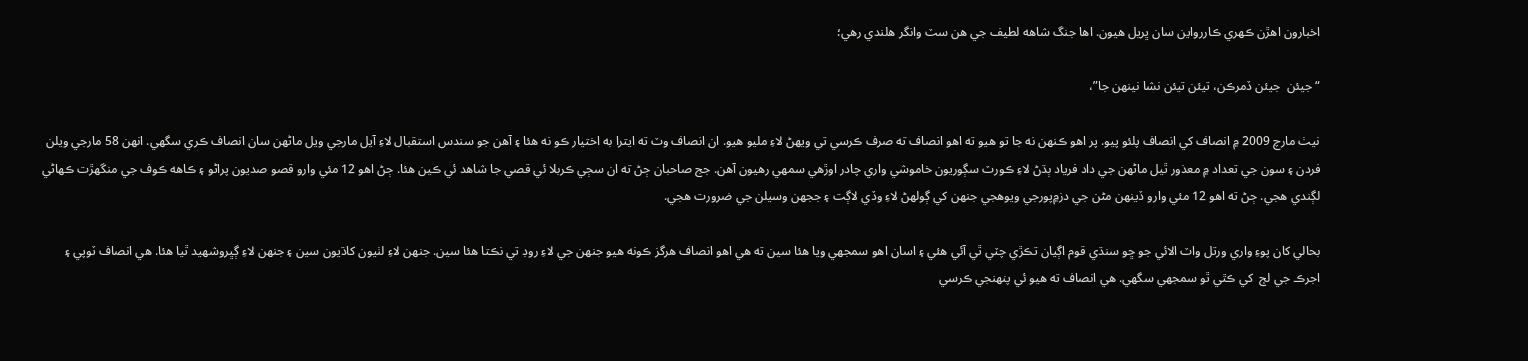اخبارون اهڙن ڪهري ڪاررواين سان ڀريل هيون. اها جنگ شاهه لطيف جي هن سٽ وانگر هلندي رهي؛

“جيئن  جيئن ڏمرڪن، تيئن تيئن نشا نينهن جا”،

نيٺ مارچ 2009 ۾ انصاف کي انصاف پلئو پيو. پر اهو ڪنهن نه جا تو هيو ته اهو انصاف ته صرف ڪرسي تي ويهڻ لاءِ مليو هيو. ان انصاف وٽ ته ايترا به اختيار ڪو نه هئا ۽ آهن جو سندس استقبال لاءِ آيل مارجي ويل ماڻهن سان انصاف ڪري سگھي. انهن 58 مارجي ويلن فردن ۽ سون جي تعداد ۾ معذور ٿيل ماڻهن جي داد فرياد ٻڌڻ لاءِ ڪورٽ سڳوريون خاموشي واري چادر اوڙهي سمهي رهيون آهن. جج صاحبان ڄڻ ته ان سڄي ڪربلا ئي قصي جا شاهد ئي ڪين هئا. ڄڻ اهو 12 مئي وارو قصو صديون پراڻو ۽ ڪاهه ڪوف جي منگهڙت ڪهاڻي لڳندي هجي. ڄڻ ته اهو 12 مئي وارو ڏينهن مڻن جي دز۾پورجي ويوهجي جنهن کي ڳولهڻ لاءِ وڏي لاڳت ۽ ججھن وسيلن جي ضرورت هجي.

بحالي کان پوءِ واري ورتل واٽ الائي جو ڇو سنڌي قوم اڳيان تڪڙي چٽي ٿي آئي هئي ۽ اسان اهو سمجهي ويا هئا سين ته هي اهو انصاف هرگز ڪونه هيو جنهن جي لاءِ روڊ تي نڪتا هئا سين. جنهن لاءِ لٺيون کاڌيون سين ۽ جنهن لاءِ ڳڀروشهيد ٿيا هئا. هي انصاف ٽوپي ۽ اجرڪ جي لڄ  کي ڪٿي ٿو سمجھي سگھي. هي انصاف ته هيو ئي پنهنجي ڪرسي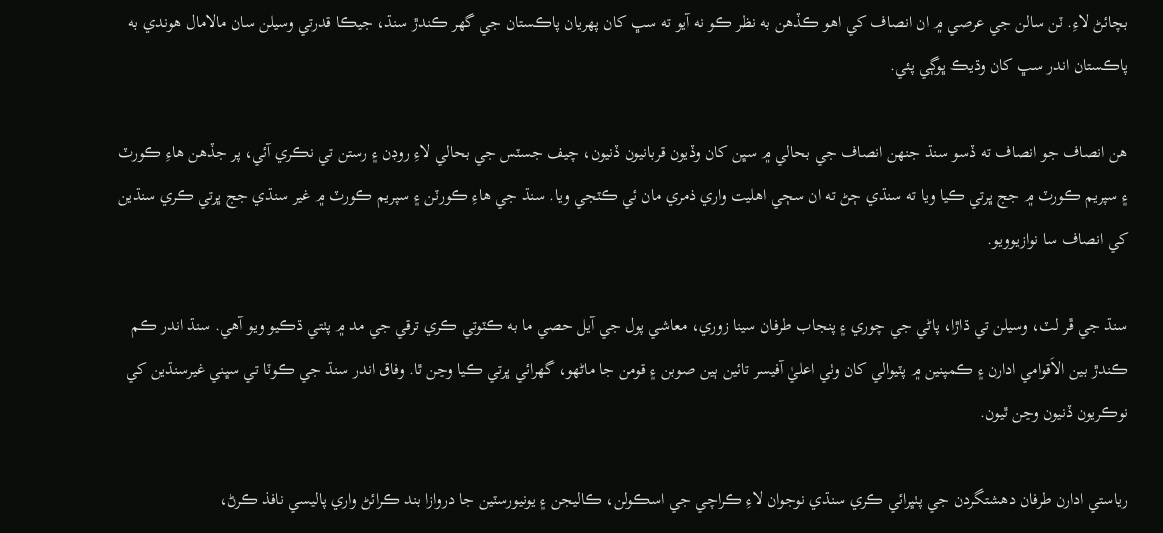بچائڻ لاءِ. ٽن سالن جي عرصي ۾ ان انصاف کي اهو ڪڏهن به نظر ڪو نه آيو ته سڀ کان پهريان پاڪستان جي گهر ڪندڙ سنڌ، جيڪا قدرتي وسيلن سان مالامال هوندي به پاڪستان اندر سڀ کان وڌيڪ ڀوڳي پئي.

هن انصاف جو انصاف ته ڏسو سنڌ جنهن انصاف جي بحالي ۾ سڀن کان وڏيون قربانيون ڏنيون، چيف جسٽس جي بحالي لاءِ روڊن ۽ رستن تي نڪري آئي، پر جڏهن هاءِ ڪورٽ ۽ سپريم ڪورٽ ۾ جج ڀرتي ڪيا ويا ته سنڌي ڄڻ ته ان سڄي اهليت واري ذمري مان ئي ڪٽجي ويا. سنڌ جي هاءِ ڪورٽن ۽ سپريم ڪورٽ ۾ غير سنڌي جج ڀرتي ڪري سنڌين کي انصاف سا نوازيوويو.

سنڌ جي ڦر لٽ، وسيلن تي ڌاڙا، پاڻي جي چوري ۽ پنجاب طرفان سينا زوري، معاشي پول جي آيل حصي ما به ڪٽوتي ڪري ترقي جي مد ۾ پٺتي ڌڪيو ويو آهي. سنڌ اندر ڪم ڪندڙ بين الاَقوامي ادارن ۽ ڪمپنين ۾ پٽيوالي کان وٺي اعليٰ آفيسر تائين ٻين صوبن ۽ قومن جا ماڻهو، گھرائي ڀرتي ڪيا وڃن ٿا. وفاق اندر سنڌ جي ڪوٽا تي سڀني غيرسنڌين کي نوڪريون ڏنيون وڃن ٿيون.

رياستي ادارن طرفان دهشتگردن جي پٺڀرائي ڪري سنڌي نوجوان لاءِ ڪراچي جي اسڪولن، ڪاليجن ۽ يونيورسٽين جا دروازا بند ڪرائڻ واري پاليسي نافذ ڪرڻ،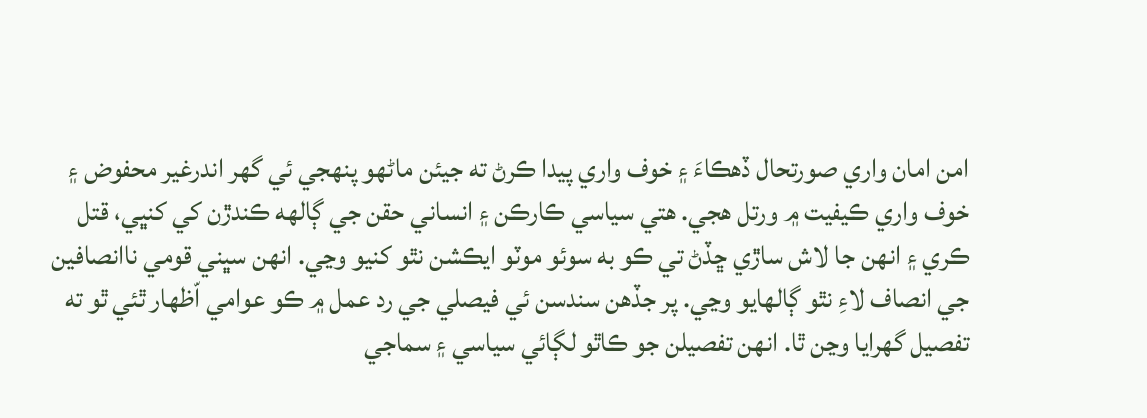امن امان واري صورتحال ڏهڪاءَ ۽ خوف واري پيدا ڪرڻ ته جيئن ماڻهو پنهجي ئي گھر اندرغير محفوض ۽ خوف واري ڪيفيت ۾ ورتل هجي. هتي سياسي ڪارڪن ۽ انساني حقن جي ڳالهه ڪندڙن کي کنڀي، قتل ڪري ۽ انهن جا لاش ساڙي ڇڏڻ تي ڪو به سوئو موٽو ايڪشن نٿو کنيو وڃي. انهن سڀني قومي ناانصافين جي انصاف لاءِ نٿو ڳالهايو وڃي. پر جڏهن سندسن ئي فيصلي جي رد عمل ۾ ڪو عوامي اّظهار ٿئي ٿو ته تفصيل گهرايا وڃن ٿا. انهن تفصيلن جو ڪاٿو لڳائي سياسي ۽ سماجي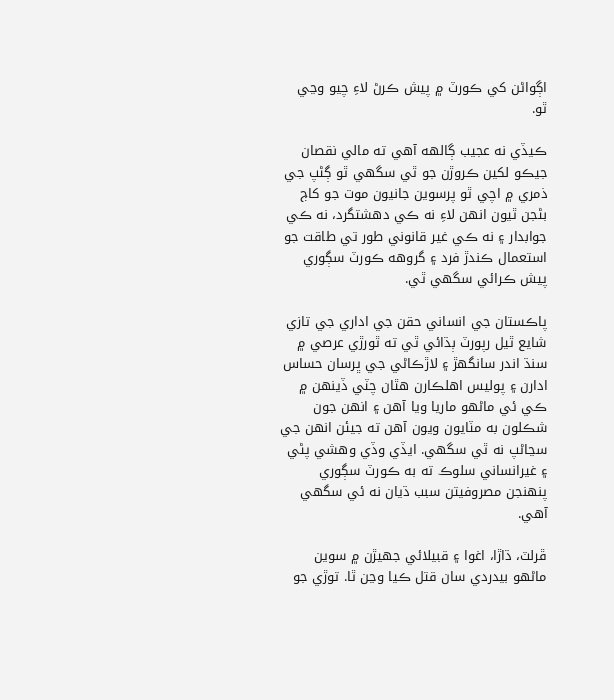اڳواڻن کي ڪورٽ ۾ پيش ڪرڻ لاءِ چيو وڃي ٿو.

ڪيڏي نه عجيب ڳالهه آهي ته مالي نقصان جيڪو لکين ڪروڙن جو ٿي سگهي ٿو ڳڻپ جي ذمري ۾ اچي ٿو پرسوين جانيون موت جو کاڄ بڻجن ٿيون انهن لاءِ نه ڪي دهشتگرد، نه ڪي جوابدار ۽ نه ڪي غير قانوني طور تي طاقت جو استعمال ڪندڙ فرد ۽ گروهه ڪورٽ سڳوري پيش ڪرائي سگهي ٿي.

پاڪستان جي انساني حقن جي اداري جي تازي شايع ٿيل رپورٽ ٻڌائي ٿي ته ٿورڙي عرصي ۾ سنڌ اندر سانگھڙ ۽ لاڙڪاڻي جي ڀرسان حساس ادارن ۽ پوليس اهلڪارن هٿان چٽي ڏينهن ۾ ڪي ئي ماڻهو ماريا ويا آهن ۽ انهن جون شڪلون به مٽايون ويون آهن ته جيئن انهن جي سڃاڻپ نه ٿي سگھي. ايڏي وڏي وهشي پڻي ۽ غيرانساني سلوڪ ته به ڪورٽ سڳوري پنهنجن مصروفيتن سبب ڌيان نه ئي سگھي آهي.

ڦرلٽ، ڌاڙا، اغوا ۽ قبيلائي جهيڙن ۾ سوين ماڻهو بيدردي سان قتل ڪيا وڃن ٿا. توڙي جو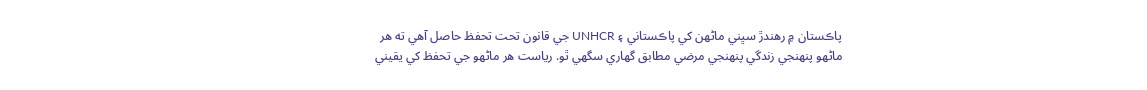پاڪستان ۾ رهندڙ سڀني ماڻهن کي پاڪستاني ۽ UNHCR جي قانون تحت تحفظ حاصل آهي ته هر ماڻهو پنهنجي زندگي پنهنجي مرضي مطابق گهاري سگهي ٿو. رياست هر ماڻهو جي تحفظ کي يقيني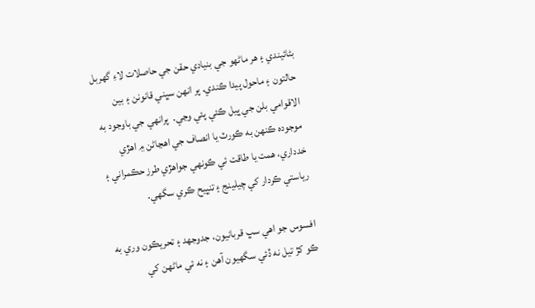بڻائيندي ۽ هر ماڻهو جي بنيادي حقن جي حاصلات لاءِ گهربل حالتون ۽ ماحول پيدا ڪندي. پر انهن سڀني قانونن ۽ بين الاقوامي بلن جي ڀيل ڪئي پئي وڃي.  پرانهي جي باوجود به موجوده ڪنهن به ڪورٽ يا انصاف جي اهڃاڻن ۾ اهڙي خدداري، همت يا طاقت ئي ڪونهي جواهڙي طرز حڪمراني ۽ رياستي ڪردار کي چيلينج ۽ تنڀيح ڪري سگهي.

افسوس جو اهي سڀ قربانيون، جدوجهد ۽ تحريڪون وري به ڪو کڙ تيل نه ڏئي سگهيون آهن ۽ نه ئي ماڻهن کي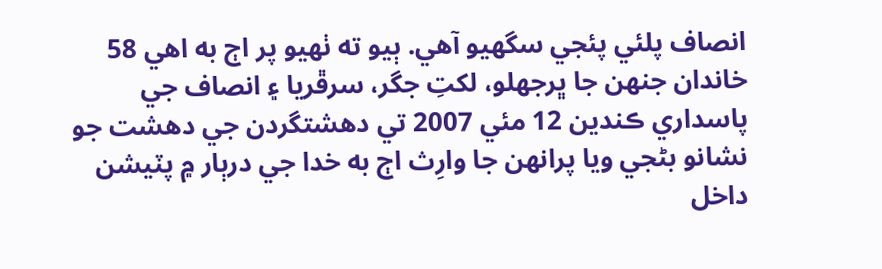انصاف پلئي پئجي سگهيو آهي. ٻيو ته ٺهيو پر اڄ به اهي 58 خاندان جنهن جا ڀرجهلو، لکتِ جگر، سرڦريا ۽ انصاف جي پاسداري ڪندين 12 مئي 2007 تي دهشتگردن جي دهشت جو نشانو بڻجي ويا پرانهن جا وارِث اڄ به خدا جي درٻار ۾ پٽيشن داخل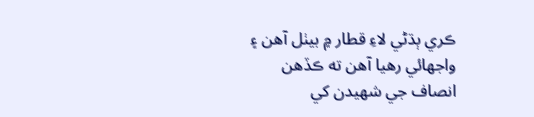ڪري ٻڌڻي لاءِ قطار ۾ بيٺل آهن ۽ واجهائي رهيا آهن ته ڪڏهن انصاف جي شهيدن کي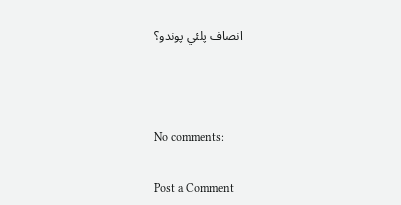انصاف پلئي پوندو؟



No comments:

Post a Comment